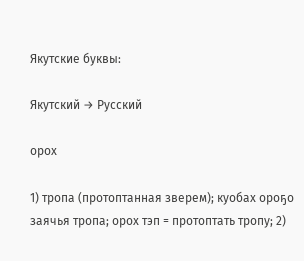Якутские буквы:

Якутский → Русский

орох

1) тропа (протоптанная зверем); куобах ороҕо заячья тропа; орох тэп = протоптать тропу; 2)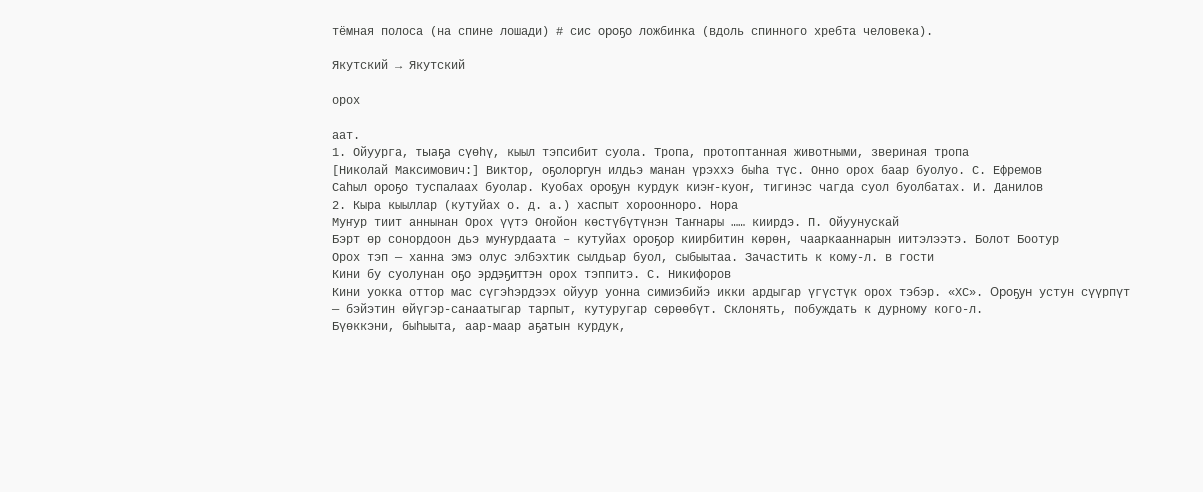тёмная полоса (на спине лошади) # сис ороҕо ложбинка (вдоль спинного хребта человека).

Якутский → Якутский

орох

аат.
1. Ойуурга, тыаҕа сүөһү, кыыл тэпсибит суола. Тропа, протоптанная животными, звериная тропа
[Николай Максимович:] Виктор, оҕолоргун илдьэ манан үрэххэ быһа түс. Онно орох баар буолуо. С. Ефремов
Саһыл ороҕо туспалаах буолар. Куобах ороҕун курдук киэҥ-куоҥ, тигинэс чагда суол буолбатах. И. Данилов
2. Кыра кыыллар (кутуйах о. д. а.) хаспыт хороонноро. Нора
Муҥур тиит аннынан Орох үүтэ Оҥойон көстүбүтүнэн Таҥнары …… киирдэ. П. Ойуунускай
Бэрт өр сонордоон дьэ муҥурдаата – кутуйах ороҕор киирбитин көрөн, чааркааннарын иитэлээтэ. Болот Боотур
Орох тэп — ханна эмэ олус элбэхтик сылдьар буол, сыбыытаа. Зачастить к кому-л. в гости
Кини бу суолунан оҕо эрдэҕиттэн орох тэппитэ. С. Никифоров
Кини уокка оттор мас сүгэһэрдээх ойуур уонна симиэбийэ икки ардыгар үгүстүк орох тэбэр. «ХС». Ороҕун устун сүүрпүт — бэйэтин өйүгэр-санаатыгар тарпыт, кутуругар сөрөөбүт. Склонять, побуждать к дурному кого-л.
Бүөккэни, быһыыта, аар-маар аҕатын курдук,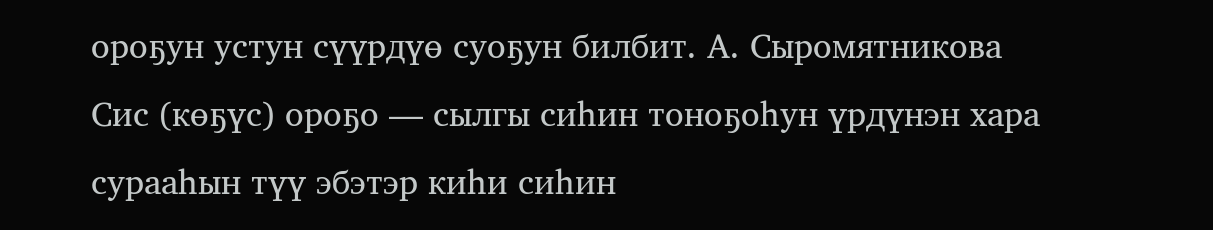ороҕун устун сүүрдүө суоҕун билбит. А. Сыромятникова
Сис (көҕүс) ороҕо — сылгы сиһин тоноҕоһун үрдүнэн хара сурааһын түү эбэтэр киһи сиһин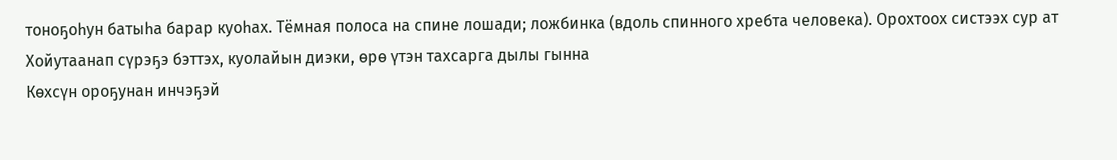тоноҕоһун батыһа барар куоһах. Тёмная полоса на спине лошади; ложбинка (вдоль спинного хребта человека). Орохтоох систээх сур ат
Хойутаанап сүрэҕэ бэттэх, куолайын диэки, өрө үтэн тахсарга дылы гынна
Көхсүн ороҕунан инчэҕэй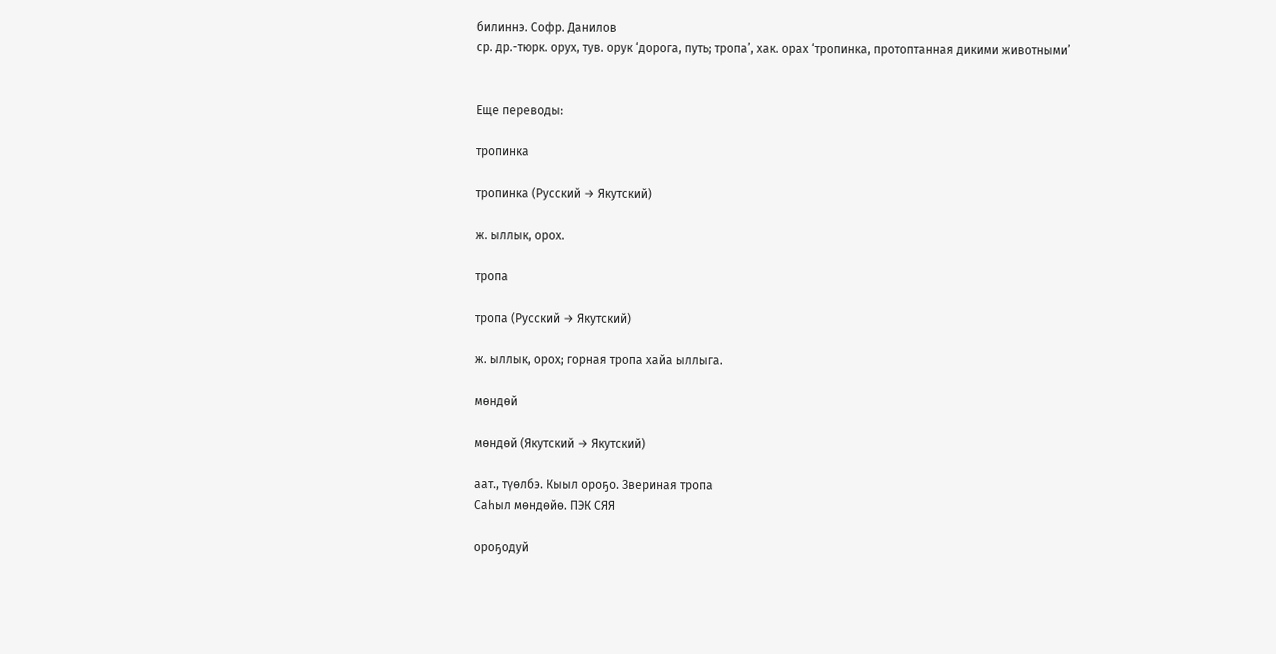билиннэ. Софр. Данилов
ср. др.-тюрк. орух, тув. орук ‘дорога, путь; тропа’, хак. орах ‘тропинка, протоптанная дикими животными’


Еще переводы:

тропинка

тропинка (Русский → Якутский)

ж. ыллык, орох.

тропа

тропа (Русский → Якутский)

ж. ыллык, орох; горная тропа хайа ыллыга.

мөндөй

мөндөй (Якутский → Якутский)

аат., түөлбэ. Кыыл ороҕо. Звериная тропа
Саһыл мөндөйө. ПЭК СЯЯ

ороҕодуй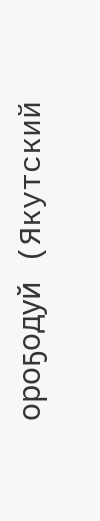ороҕодуй (Якутский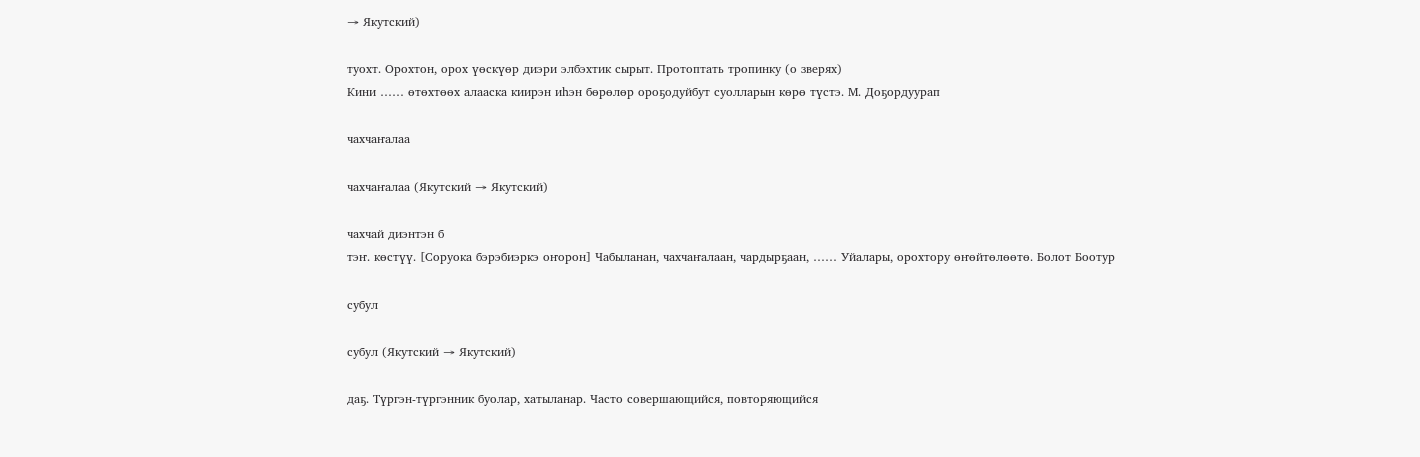→ Якутский)

туохт. Орохтон, орох үөскүөр диэри элбэхтик сырыт. Протоптать тропинку (о зверях)
Кини …… өтөхтөөх алааска киирэн иһэн бөрөлөр ороҕодуйбут суолларын көрө түстэ. М. Доҕордуурап

чахчаҥалаа

чахчаҥалаа (Якутский → Якутский)

чахчай диэнтэн б
тэҥ. көстүү. [Соруока бэрэбиэркэ оҥорон] Чабыланан, чахчаҥалаан, чардырҕаан, …… Уйалары, орохтору өҥөйтөлөөтө. Болот Боотур

субул

субул (Якутский → Якутский)

даҕ. Түргэн-түргэнник буолар, хатыланар. Часто совершающийся, повторяющийся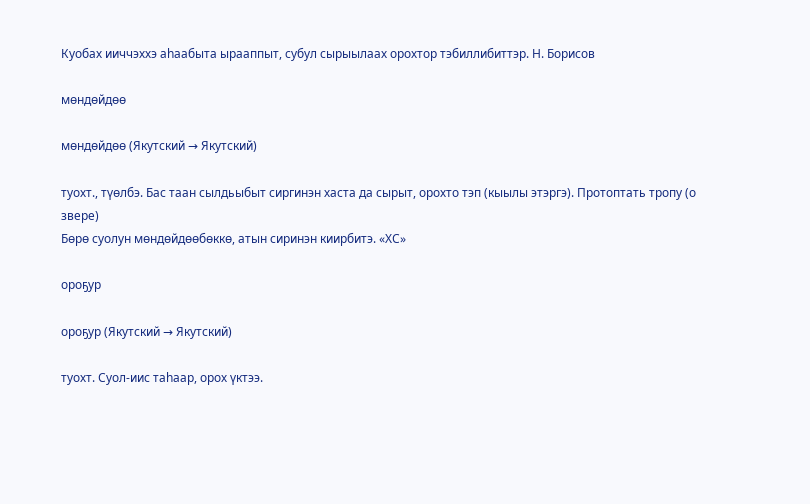Куобах ииччэххэ аһаабыта ырааппыт, субул сырыылаах орохтор тэбиллибиттэр. Н. Борисов

мөндөйдөө

мөндөйдөө (Якутский → Якутский)

туохт., түөлбэ. Бас таан сылдьыбыт сиргинэн хаста да сырыт, орохто тэп (кыылы этэргэ). Протоптать тропу (о звере)
Бөрө суолун мөндөйдөөбөккө, атын сиринэн киирбитэ. «ХС»

ороҕур

ороҕур (Якутский → Якутский)

туохт. Суол-иис таһаар, орох үктээ.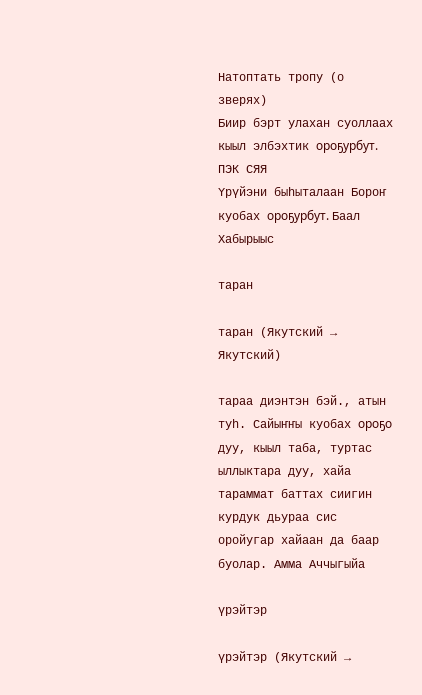Натоптать тропу (о зверях)
Биир бэрт улахан суоллаах кыыл элбэхтик ороҕурбут. ПЭК СЯЯ
Үрүйэни быһыталаан Бороҥ куобах ороҕурбут. Баал Хабырыыс

таран

таран (Якутский → Якутский)

тараа диэнтэн бэй., атын
туһ. Сайыҥҥы куобах ороҕо дуу, кыыл таба, туртас ыллыктара дуу, хайа тараммат баттах сиигин курдук дьураа сис оройугар хайаан да баар буолар. Амма Аччыгыйа

үрэйтэр

үрэйтэр (Якутский →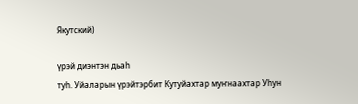Якутский)

үрэй диэнтэн дьаһ
туһ. Уйаларын үрэйтэрбит Кутуйахтар муҥнаахтар Уһун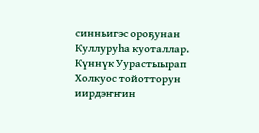синньигэс ороҕунан Куллуруһа куоталлар. Күннүк Уурастыырап
Холкуос тойотторун иирдэҥҥин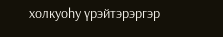холкуоһу үрэйтэрэргэр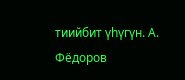тиийбит үһүгүн. А. Фёдоров